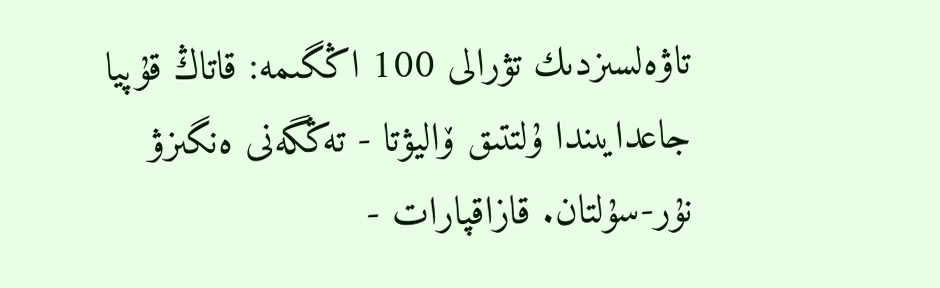تاۋەلسىزدىك تۋرالى 100 اڭگىمە: قاتاڭ قۇپيا جاعدايىندا ۇلتتىق ۆاليۋتا - تەڭگەنى ەنگىزۋ
نۇر-سۇلتان. قازاقپارات -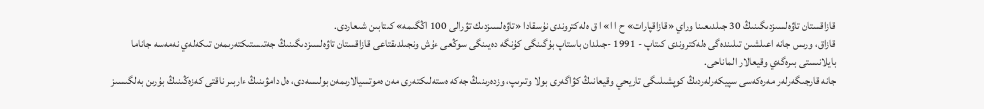قازاقستان تاۋەلسىزدىگىنىڭ 30 جىلدىعىنا وراي «قازاقپارات» ح ا ا» ا ق ەلەكتروندى نۇسقادا «تاۋەلسىزدىك تۋرالى 100 اڭگىمە» كىتابىن شىعاردى.
قازاق، ورىس جانە اعىلشىن تىلىندەگى ەلەكتروندى كىتاپ - 1991 -جىلدان باستاپ بۇگىنگى كۇنگە دەيىنگى سوڭعى ءۇش ونجىلدىقتاعى قازاقستان تاۋەلسىزدىگىنىڭ جەتىستىكتەرىمەن تىكەلەي نەمەسە جاناما بايلانىستى بىرەگەي وقيعالار الماناحى.
جانە قارجىگەرلەر مەرەكەسى سپيكەرلەردىڭ كوپشىلىگى تاريحي وقيعانىڭ كۋاگەرى بولا وتىرىپ، وزدەرىنىڭ جەكە ەستەلىكتەرى مەن ەموتسيالارىمەن بولىسەدى، ەل دامۋىنىڭ ءاربىر ناقتى كەزەڭىنىڭ بۇرىن بەلگىسىز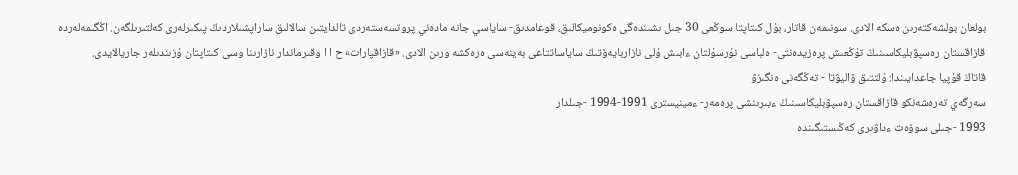بولعان بولشەكتەرىن ەسكە الادى. سونىمەن قاتار، بۇل كىتاپتا سوڭعى 30 جىل ىشىندەگى ەكونوميكالىق، قوعامدىق- ساياسي جانە مادەني پروتسەستەردى تالدايتىن سالالىق ساراپشىلاردىڭ پىكىرلەرى كەلتىرىلگەن. اڭگىمەلەردە قازاقستان رەسپۋبليكاسىنىڭ تۇڭعىش پرەزيدەنتى- ەلباسى نۇرسۇلتان ءابىش ۇلى نازاربايەۆتىڭ ساياساتتاعى بەينەسى ەرەكشە ورىن الادى. «قازاقپارات» ح ا ا وقىرماندار نازارىنا وسى كىتاپتان ۇزىندىلەر جاريالايدى.
قاتاڭ قۇپيا جاعدايىندا: ۇلتتىق ۆاليۋتا - تەڭگەنى ەنگىزۋ
سەرگەي تەرەشەنكو قازاقستان رەسپۋبليكاسىنىڭ ءبىرىنشى پرەمەر- ءمينيسترى 1991-1994 -جىلدار
1993 -جىلى سوۆەت ءداۋىرى كەڭىستىگىندە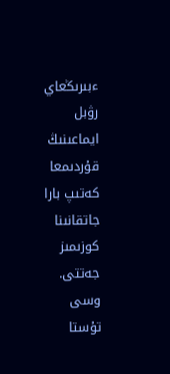ءبىرىڭعاي رۋبل ايماعىنىڭ قۇردىمعا كەتىپ بارا جاتقانىنا كوزىمىز جەتتى. وسى تۇستا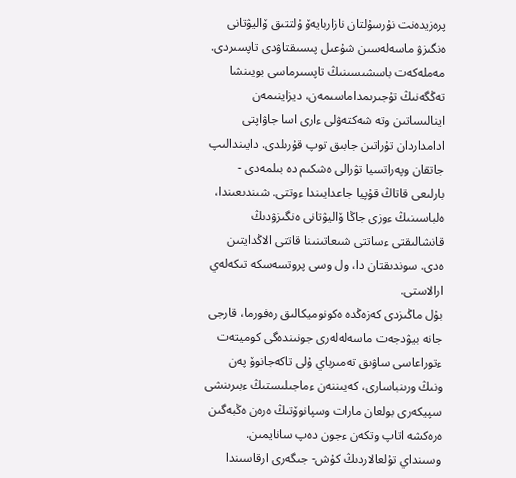پرەزيدەنت نۇرسۇلتان نازاربايەۆ ۇلتتىق ۆاليۋتانى ەنگىزۋ ماسەلەسىن شۇعىل پىسىقتاۋدى تاپسىردى.
مەملەكەت باسشىسىنىڭ تاپسىرماسى بويىنشا تەڭگەنىڭ تۇجىرىمداماسىمەن، ديزاينىمەن اينالىساتىن وتە شەكتەۋلى ءارى اسا جاۋاپتى ادامداردان تۇراتىن جابىق توپ قۇرىلدى. دايىندالىپ جاتقان وپەراتسيا تۋرالى ەشكىم دە بىلمەدى - بارلىعى قاتاڭ قۇپيا جاعدايىندا ءوتتى. شىندىعىندا، ەلباسىنىڭ ءوزى جاڭا ۆاليۋتانى ەنگىزۋدىڭ قانشالىقتى ءساتتى شىعاتىنىنا قاتتى الاڭدايتىن ەدى. سوندىقتان دا، ول وسى پروتسەسكە تىكەلەي ارالاستى.
بۇل ماڭىزدى كەزەڭدە ەكونوميكالىق رەفورما، قارجى جانە بيۋدجەت ماسەلەلەرى جونىندەگى كوميتەت ءتوراعاسى ساۋىق تەمىرباي ۇلى تاكەجانوۆ پەن ونىڭ ورىنباسارى، كەيىننەن ءماجىلىستىڭ ءبىرىنشى سپيكەرى بولعان مارات وسپانوۆتىڭ ەرەن ەڭبەگىن ەرەكشە اتاپ وتكەن ءجون دەپ سانايمىن. وسىنداي تۇلعالاردىڭ كۇش- جىگەرى ارقاسىندا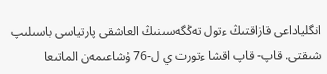انگلياداعى قازاقتىڭ ءتول تەڭگەسىنىڭ العاشقى پارتياسى باسىلىپ شىقتى. قاپ- قاپ اقشا ءتورت ي ل-76 ۇشاعىمەن الماتىعا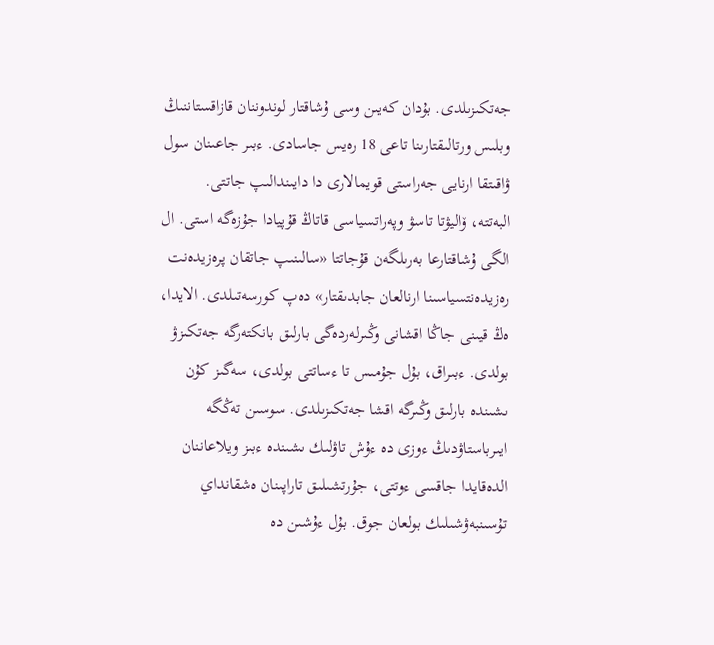جەتكىزىلدى. بۇدان كەيىن وسى ۇشاقتار لوندوننان قازاقستاننىڭ وبلىس ورتالىقتارىنا تاعى 18 رەيس جاسادى. ءبىر جاعىنان سول ۋاقىتقا ارنايى جەراستى قويمالارى دا دايىندالىپ جاتتى.
البەتتە، ۆاليۋتا تاسۋ وپەراتسياسى قاتاڭ قۇپيادا جۇزەگە استى. ال الگى ۇشاقتارعا بەرىلگەن قۇجاتتا «سالىنىپ جاتقان پرەزيدەنت رەزيدەنتسياسىنا ارنالعان جابدىقتار» دەپ كورسەتىلدى. الايدا، ەڭ قيىنى جاڭا اقشانى وڭىرلەردەگى بارلىق بانكتەرگە جەتكىزۋ بولدى. ءبىراق، بۇل جۇمىس تا ءساتتى بولدى، سەگىز كۇن ىشىندە بارلىق وڭىرگە اقشا جەتكىزىلدى. سوسىن تەڭگە ايىرباستاۋدىڭ ءوزى دە ءۇش تاۋلىك ىشىندە ءبىز ويلاعاننان الدەقايدا جاقسى ءوتتى، جۇرتشىلىق تاراپىنان ەشقانداي تۇسىنبەۋشىلىك بولعان جوق. بۇل ءۇشىن دە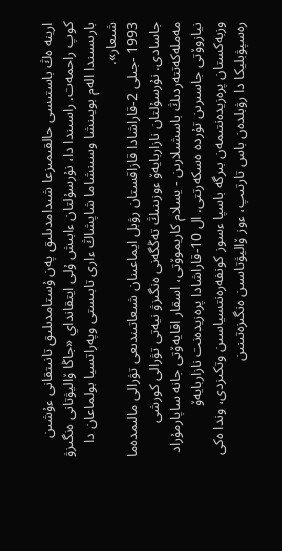ارينە ەڭ باستىسى حالقىمىزعا شىدامدىلىق پەن ۇستامدىلىق تانىتقانى ءۇشىن كوپ راحمەت. راسىندا دا، نۇرسۇلتان ءابىش ۇلى ايتقانداي «جاڭا ۆاليۋتانى ەنگىزۋ بارىسىندا الەم بويىنشا وسىنشاما شاپشاڭ ءارى تابىستى وپەراتسيا بولماعان دا شىعار».
1993 -جىلى 2-قاراشادا قازاقستان رۋبل ايماعىنان شىعاتىندىعى تۋرالى مالىمدەما جاسادى. نۇرسۇلتان نازاربايەۆ ءوزىنىڭ تەڭگەنى ەنگىزۋ نيەتى تۋرالى كورشى مەملەكەتتەردىڭ باسشىلارىن - يسلام كاريموۆتى، اسقار اقايەۆتى جانە ساپارمۇراد نيازوۆتى جاسىرىن تۇردە ەسكەرتتى. ال 10-قاراشادا پرەزيدەنت نازاربايەۆ وزبەكستان پرەزيدەنتىمەن بىرگە باسپا ءسوز كونفەرەنتسياسىن وتكىزدى، وندا ەكى رەسپۋبليكا دا رۋبلدەن باس تارتىپ، ءوز ۆاليۋتاسىن ەنگىزەتىنىن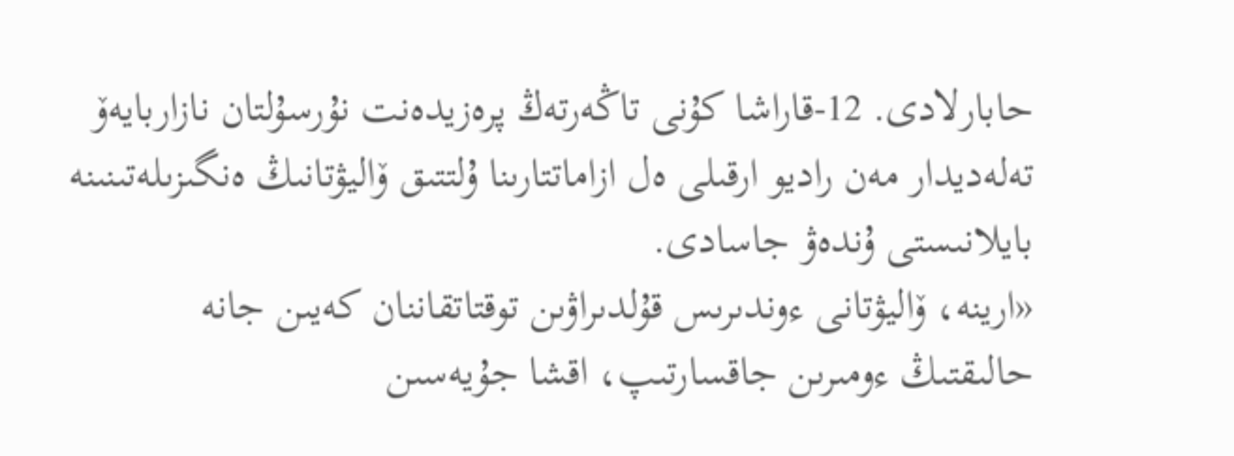حابارلادى. 12-قاراشا كۇنى تاڭەرتەڭ پرەزيدەنت نۇرسۇلتان نازاربايەۆ تەلەديدار مەن راديو ارقىلى ەل ازاماتتارىنا ۇلتتىق ۆاليۋتانىڭ ەنگىزىلەتىنىنە بايلانىستى ۇندەۋ جاسادى.
«ارينە، ۆاليۋتانى ءوندىرىس قۇلدىراۋىن توقتاتقاننان كەيىن جانە حالىقتىڭ ءومىرىن جاقسارتىپ، اقشا جۇيەسىن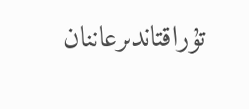تۇراقتاندىرعاننان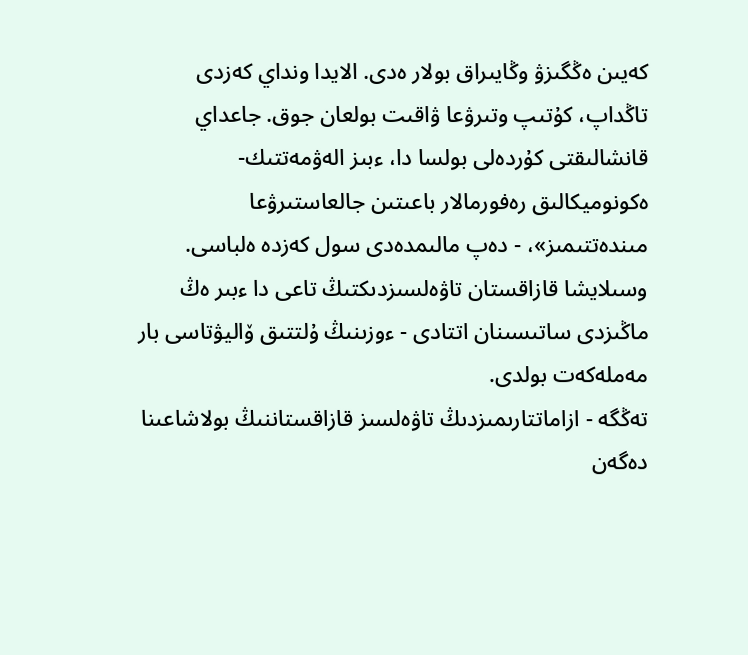كەيىن ەڭگىزۋ وڭايىراق بولار ەدى. الايدا ونداي كەزدى تاڭداپ، كۇتىپ وتىرۋعا ۋاقىت بولعان جوق. جاعداي قانشالىقتى كۇردەلى بولسا دا، ءبىز الەۋمەتتىك- ەكونوميكالىق رەفورمالار باعىتىن جالعاستىرۋعا مىندەتتىمىز»، - دەپ مالىمدەدى سول كەزدە ەلباسى. وسىلايشا قازاقستان تاۋەلسىزدىكتىڭ تاعى دا ءبىر ەڭ ماڭىزدى ساتىسىنان اتتادى - ءوزىنىڭ ۇلتتىق ۆاليۋتاسى بار مەملەكەت بولدى.
تەڭگە - ازاماتتارىمىزدىڭ تاۋەلسىز قازاقستاننىڭ بولاشاعىنا دەگەن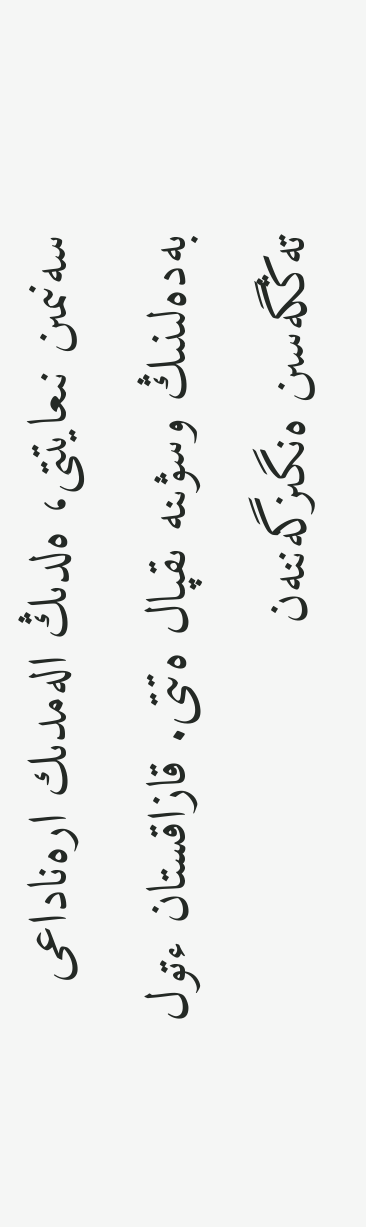سەنىمىن نىعايتتى، ەلدىڭ الەمدىك ارەناداعى بەدەلىنىڭ وسۋىنە ىقپال ەتتى. قازاقستان ءتول تەڭگەسىن ەنگىزگەننەن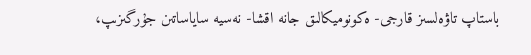باستاپ تاۋەلسىز قارجى- ەكونوميكالىق جانە اقشا- نەسيە ساياساتىن جۇرگىزىپ،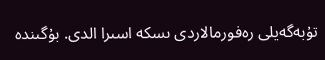تۇبەگەيلى رەفورمالاردى ىسكە اسىرا الدى. بۇگىندە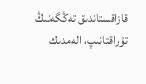قازاقستاندىق تەڭگەنىڭ تۇراقتانىپ، الەمدىك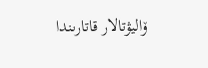ۆاليۋتالار قاتارىندا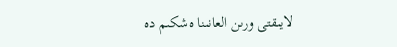لايىقتى ورىن العانىنا ەشكىم دە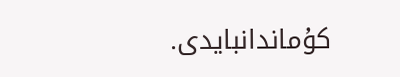كۇماندانبايدى.